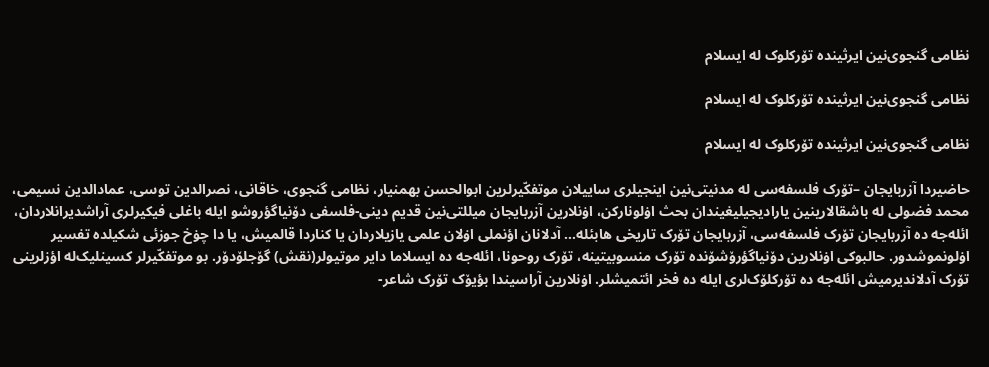نظامی گنجوی‌نین ایرثینده تۆرکلوک له ایسلام

نظامی گنجوی‌نین ایرثینده تۆرکلوک له ایسلام

نظامی گنجوی‌نین ایرثینده تۆرکلوک له ایسلام

حاضیردا آزربایجان –تۆرک فلسفه‌سی له مدنیتی‌نین اینجیلری ساییلان موتفکّیرلرین ابوالحسن بهمنیار، نظامی گنجوی، خاقانی، نصرالدین توسی، عمادالدین نسیمی، محمد فضولی له باشقالارینین یارادیجیلیغیندان بحث اۏلونارکن، اۏنلارین آزربایجان میللتی‌نین قدیم دینی-فلسفی دۆنیاگؤروشو ایله باغلی فیکیرلری آراشدیرانلاردان، ائله‌جه ده آزربایجان تۆرک فلسفه‌سی، آزربایجان تۆرک تاریخی هابئله… آدلانان اؤنملی اۏلان علمی یازیلاردان یا کناردا قالمیش، یا دا چۏخ جوزئی شکیلده تفسیر اۏلونموشدور. حالبوکی اۏنلارین دۆنیاگؤرۆشۆنده تۆرک منسوبیتینه، تۆرک روحونا، ائله‌جه ده ایسلاما دایر موتیولر(نقش) گۆجلۆدۆر. بو موتفکّیرلر کسینلیک‌له اؤزلرینی تۆرک آدلاندیرمیش ائله‌جه ده تۆرکلۆک‌لری ایله ده فخر ائتمیشلر. اۏنلارین آراسیندا بؤیۆک تۆرک شاعر-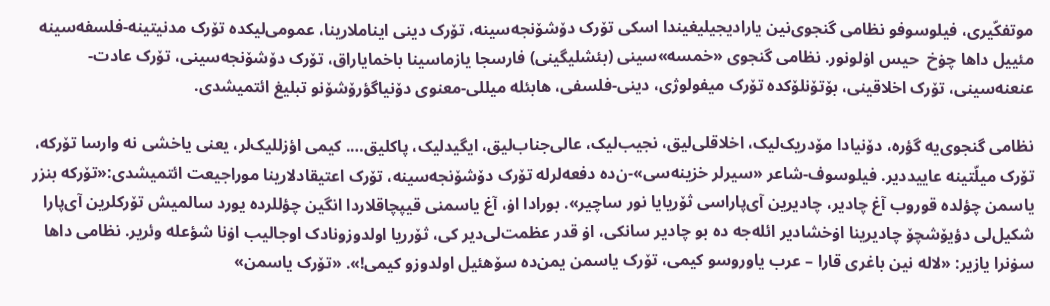موتفکّیری، فیلوسوفو نظامی گنجوی‌نین یارادیجیلیغیندا اسکی تۆرک دۆشۆنجه‌سینه، تۆرک دینی ایناملارینا، عمومی‌لیکده تۆرک مدنیتینه-فلسفه‌سینه مئییل داها چۏخ  حیس اۏلونور. نظامی گنجوی‌ «خمسه»سینی (بئشلیگینی) فارسجا یازماسینا باخمایاراق، تۆرک دۆشۆنجه‌سینی، تۆرک عادت-عنعنه‌سینی، تۆرک اخلاقینی، بۆتۆنلۆکده تۆرک میفولوژی، دینی-فلسفی، هابئله میللی-معنوی دۆنیاگؤرۆشۆنو تبلیغ ائتمیشدی.

نظامی گنجوی‌‌یه گؤره، دۆنیادا مۆدریک‌لیک، اخلاقلی‌لیق، نجیب‌لیک، عالی‌جناب‌لیق، ایگیدلیک، پاکلیق…. کیمی اؤزللیک‌لر، یعنی یاخشی نه وارسا تۆرکه، تۆرک میلّتینه عاییددیر. فیلوسوف-شاعر «سیرلر خزینه‌سی»-ن‌ده دفعه‌لرله تۆرک دۆشۆنجه‌سینه، تۆرک اعتیقادلارینا موراجیعت ائتمیشدی:«تۆرکه بنزر یاسمن چؤلده قوروب آغ چادیر، چادیرین آی‌پاراسی ثۆریایا نور ساچیر». بورادا اۏ، آغ یاسمنی قیپچاقلاردا انگین چؤللرده یورد سالمیش تۆرکلرین آی‌پارا شکیل‌لی دؤیۆشچۆ چادیرینا اۏخشادیر ائله‌جه ده بو چادیر سانکی، اۏ قدر عظمت‌لی‌دیر کی، ثۆرریا اولدوزونادک اوجالیب اۏنا شؤعله وئریر. نظامی داها سۏنرا یازیر: «لاله‌ نین باغری قارا – عرب یاوروسو کیمی، تۆرک یاسمن یمن‌ده سۆهئیل اولدوزو کیمی!». «تۆرک یاسمن»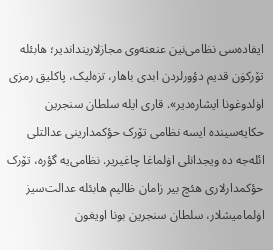ایفاده‌سی نظامی‌‌نین عنعنه‌وی مجازلارینداندیر؛ هابئله تۆرکۏن قدیم دؤورلردن ابدی باهار، تزه‌لیک، پاکلیق رمزی اۏلدوغونا ایشاره‌دیر». قاری ایله سلطان سنجرین حکایه‌سینده ایسه نظامی تۆرک حؤکمدارینی عدالتلی ائله‌جه ده ویجدانلی اۏلماغا چاغیریر. نظامی‌یه گؤره، تۆرک حؤکمدارلاری هئچ بیر زامان ظالیم هابئله عدالت‌سیز اۏلمامیشلار، سلطان سنجرین بونا اویغون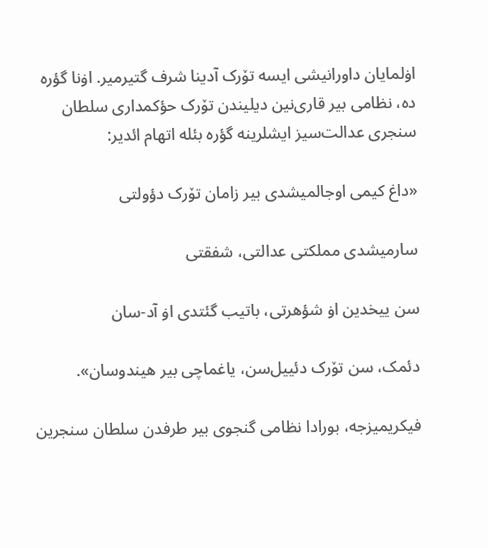اۏلمایان داورانیشی ایسه تۆرک آدینا شرف گتیرمیر. اۏنا گؤره ده، نظامی بیر قاری‌نین دیلیندن تۆرک حؤکمداری سلطان سنجری عدالت‌سیز ایشلرینه گؤره بئله اتهام ائدیر:

«داغ کیمی اوجالمیشدی بیر زامان تۆرک دؤولتی

سارمیشدی مملکتی عدالتی، شفقتی

سن ییخدین اۏ شؤهرتی، باتیب گئتدی اۏ آد-سان

دئمک، سن تۆرک دئییل‌سن، یاغماچی بیر هیندوسان».

فیکریمیزجه، بورادا نظامی گنجوی‌ بیر طرفدن سلطان سنجرین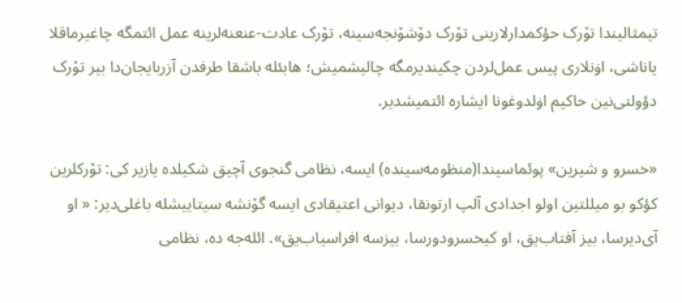تیمثالیندا تۆرک حؤکمدارلارینی تۆرک دۆشۆنجه‌سینه، تۆرک عادت-عنعنه‌لرینه عمل ائتمگه چاغیرماقلا یاناشی، اۏنلاری پیس عمل‌لردن چکیندیرمگه چالیشمیش؛ هابئله باشقا طرفدن آزربایجان‌دا بیر تۆرک دؤولتی‌نین حاکیم اۏلدوغونا ایشاره ائتمیشدیر.

«خسرو و شیرین» پوئماسیندا(منظومه‌سینده) ایسه، نظامی گنجوی‌ آچیق شکیلده یازیر کی: تۆرکلرین کؤکو بو میللتین اولو اجدادی آلپ ارتونقا، دیوانی اعتیقادی ایسه گۆنشه سیتاییشله باغلی‌دیر: « او آی‌دیرسا، بیز آفتاب‌یق، او کیخسرودورسا، بیزسه افراسیاب‌یق». ائله‌جه ده، نظامی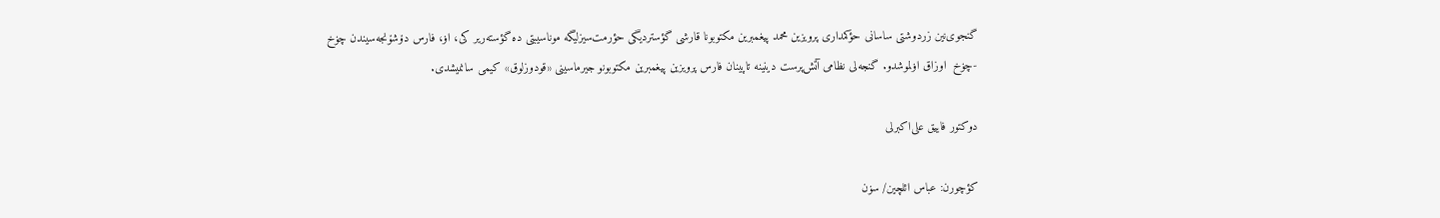گنجوی‌‌نین زردوشتی ساسانی حؤکمداری پرویزین محمد پیغمبرین مکتوبونا قارشی گؤستردیگی حؤرمت‌سیزلیگه موناسیبتی ده گؤسته‌ریر کی، اۏ، فارس دۆشۆنجه‌سیندن چۏخ -چۏخ  اوزاق اۏلموشدو. گنجه‌لی نظامی آتش‌پرست دینینه تاپینان فارس پرویزین پیغمبرین مکتوبونو جیرماسینی «قودوزلوق» کیمی سانمیشدی.

دوکتور فاییق علی‌اکبرلی

کؤچورن: عباس ائلچین/ سۏن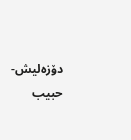دۆزه‌لیش- حبیب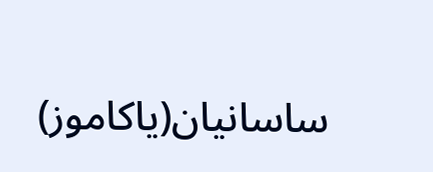ساسانیان(یاکاموز)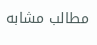مطالب مشابه